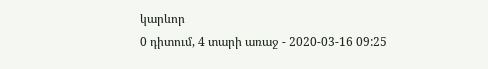կարևոր
0 դիտում, 4 տարի առաջ - 2020-03-16 09:25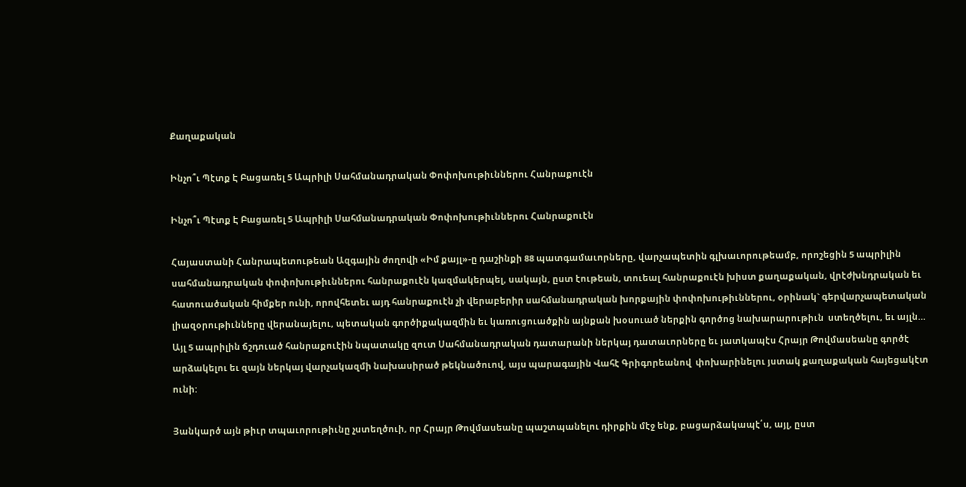Քաղաքական

Ինչո՞ւ Պէտք Է Բացառել 5 Ապրիլի Սահմանադրական Փոփոխութիւններու Հանրաքուէն

Ինչո՞ւ Պէտք Է Բացառել 5 Ապրիլի Սահմանադրական Փոփոխութիւններու Հանրաքուէն

Հայաստանի Հանրապետութեան Ազգային ժողովի «Իմ քայլ»-ը դաշինքի 88 պատգամաւորները, վարչապետին գլխաւորութեամբ, որոշեցին 5 ապրիլին սահմանադրական փոփոխութիւններու հանրաքուէն կազմակերպել, սակայն, ըստ էութեան, տուեալ հանրաքուէն խիստ քաղաքական, վրէժխնդրական եւ հատուածական հիմքեր ունի, որովհետեւ այդ հանրաքուէն չի վերաբերիր սահմանադրական խորքային փոփոխութիւններու, օրինակ` գերվարչապետական լիազօրութիւնները վերանայելու, պետական գործիքակազմին եւ կառուցուածքին այնքան խօսուած ներքին գործոց նախարարութիւն  ստեղծելու, եւ այլն… Այլ 5 ապրիլին ճշդուած հանրաքուէին նպատակը զուտ Սահմանադրական դատարանի ներկայ դատաւորները եւ յատկապէս Հրայր Թովմասեանը գործէ արձակելու եւ զայն ներկայ վարչակազմի նախասիրած թեկնածուով, այս պարագային Վահէ Գրիգորեանով  փոխարինելու յստակ քաղաքական հայեցակէտ ունի:

Յանկարծ այն թիւր տպաւորութիւնը չստեղծուի, որ Հրայր Թովմասեանը պաշտպանելու դիրքին մէջ ենք, բացարձակապէ՛ս, այլ, ըստ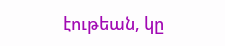էութեան, կը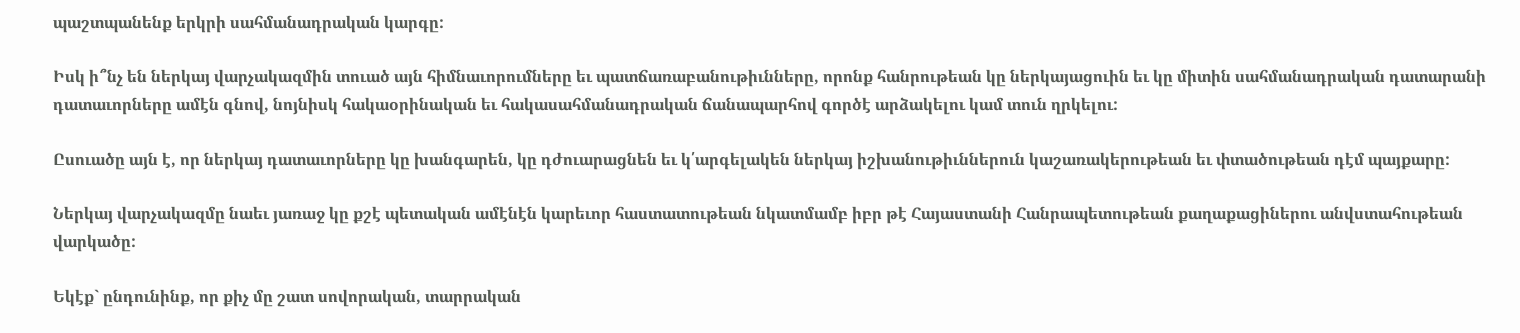պաշտպանենք երկրի սահմանադրական կարգը:

Իսկ ի՞նչ են ներկայ վարչակազմին տուած այն հիմնաւորումները եւ պատճառաբանութիւնները, որոնք հանրութեան կը ներկայացուին եւ կը միտին սահմանադրական դատարանի դատաւորները ամէն գնով, նոյնիսկ հակաօրինական եւ հակասահմանադրական ճանապարհով գործէ արձակելու կամ տուն ղրկելու:

Ըսուածը այն է, որ ներկայ դատաւորները կը խանգարեն, կը դժուարացնեն եւ կ՛արգելակեն ներկայ իշխանութիւններուն կաշառակերութեան եւ փտածութեան դէմ պայքարը:

Ներկայ վարչակազմը նաեւ յառաջ կը քշէ պետական ամէնէն կարեւոր հաստատութեան նկատմամբ իբր թէ Հայաստանի Հանրապետութեան քաղաքացիներու անվստահութեան վարկածը:

Եկէք` ընդունինք, որ քիչ մը շատ սովորական, տարրական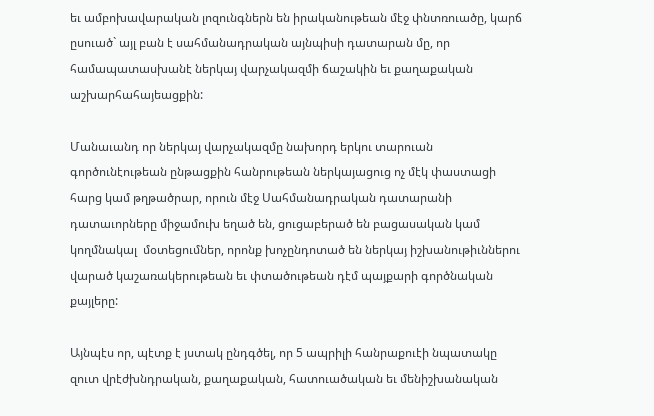եւ ամբոխավարական լոզունգներն են իրականութեան մէջ փնտռուածը, կարճ ըսուած` այլ բան է սահմանադրական այնպիսի դատարան մը, որ համապատասխանէ ներկայ վարչակազմի ճաշակին եւ քաղաքական աշխարհահայեացքին:

Մանաւանդ որ ներկայ վարչակազմը նախորդ երկու տարուան գործունէութեան ընթացքին հանրութեան ներկայացուց ոչ մէկ փաստացի հարց կամ թղթածրար, որուն մէջ Սահմանադրական դատարանի դատաւորները միջամուխ եղած են, ցուցաբերած են բացասական կամ կողմնակալ  մօտեցումներ, որոնք խոչընդոտած են ներկայ իշխանութիւններու վարած կաշառակերութեան եւ փտածութեան դէմ պայքարի գործնական քայլերը:

Այնպէս որ, պէտք է յստակ ընդգծել, որ 5 ապրիլի հանրաքուէի նպատակը զուտ վրէժխնդրական, քաղաքական, հատուածական եւ մենիշխանական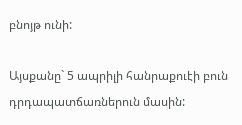բնոյթ ունի:

Այսքանը` 5 ապրիլի հանրաքուէի բուն դրդապատճառներուն մասին: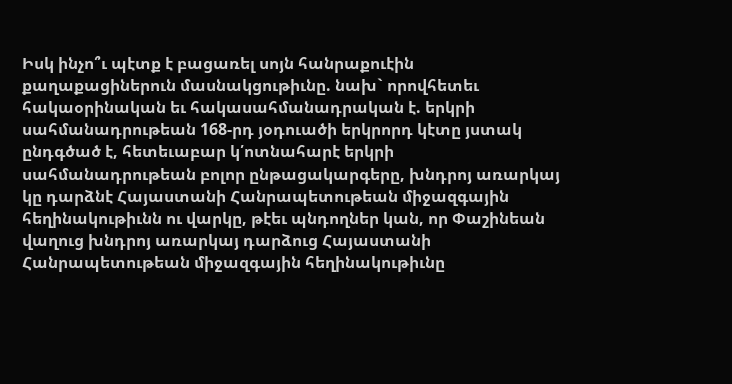Իսկ ինչո՞ւ պէտք է բացառել սոյն հանրաքուէին քաղաքացիներուն մասնակցութիւնը. նախ` որովհետեւ հակաօրինական եւ հակասահմանադրական է. երկրի սահմանադրութեան 168-րդ յօդուածի երկրորդ կէտը յստակ ընդգծած է, հետեւաբար կ՛ոտնահարէ երկրի սահմանադրութեան բոլոր ընթացակարգերը, խնդրոյ առարկայ կը դարձնէ Հայաստանի Հանրապետութեան միջազգային հեղինակութիւնն ու վարկը, թէեւ պնդողներ կան, որ Փաշինեան  վաղուց խնդրոյ առարկայ դարձուց Հայաստանի Հանրապետութեան միջազգային հեղինակութիւնը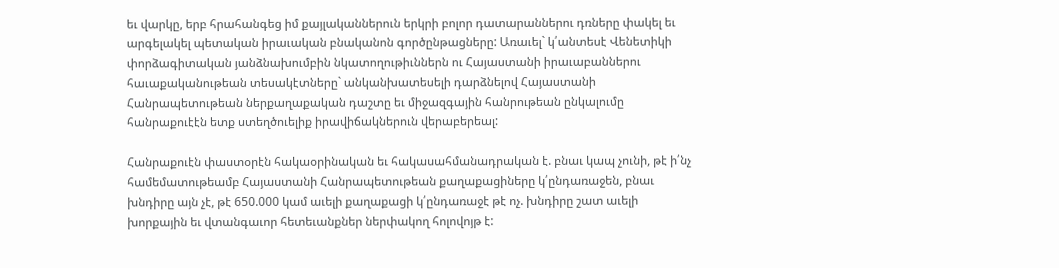եւ վարկը, երբ հրահանգեց իմ քայլականներուն երկրի բոլոր դատարաններու դռները փակել եւ արգելակել պետական իրաւական բնականոն գործընթացները: Առաւել` կ՛անտեսէ Վենետիկի փորձագիտական յանձնախումբին նկատողութիւններն ու Հայաստանի իրաւաբաններու հաւաքականութեան տեսակէտները` անկանխատեսելի դարձնելով Հայաստանի Հանրապետութեան ներքաղաքական դաշտը եւ միջազգային հանրութեան ընկալումը  հանրաքուէէն ետք ստեղծուելիք իրավիճակներուն վերաբերեալ:

Հանրաքուէն փաստօրէն հակաօրինական եւ հակասահմանադրական է. բնաւ կապ չունի, թէ ի՛նչ համեմատութեամբ Հայաստանի Հանրապետութեան քաղաքացիները կ՛ընդառաջեն, բնաւ խնդիրը այն չէ, թէ 650.000 կամ աւելի քաղաքացի կ՛ընդառաջէ թէ ոչ. խնդիրը շատ աւելի խորքային եւ վտանգաւոր հետեւանքներ ներփակող հոլովոյթ է: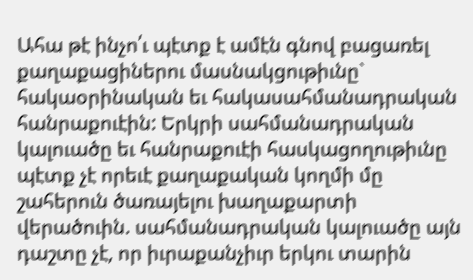Ահա թէ ինչո՛ւ պէտք է ամէն գնով բացառել քաղաքացիներու մասնակցութիւնը` հակաօրինական եւ հակասահմանադրական հանրաքուէին: Երկրի սահմանադրական կալուածը եւ հանրաքուէի հասկացողութիւնը պէտք չէ որեւէ քաղաքական կողմի մը շահերուն ծառայելու խաղաքարտի վերածուին. սահմանադրական կալուածը այն դաշտը չէ, որ իւրաքանչիւր երկու տարին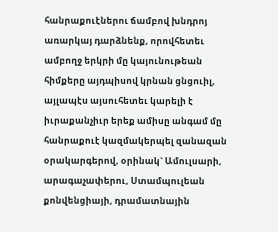հանրաքուէներու ճամբով խնդրոյ առարկայ դարձնենք, որովհետեւ ամբողջ երկրի մը կայունութեան հիմքերը այդպիսով կրնան ցնցուիլ, այլապէս այսուհետեւ կարելի է իւրաքանչիւր երեք ամիսը անգամ մը հանրաքուէ կազմակերպել զանազան օրակարգերով, օրինակ` Ամուլսարի, արագաչափերու, Ստամպուլեան քոնվենցիայի, դրամատնային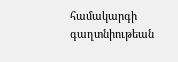համակարգի գաղտնիութեան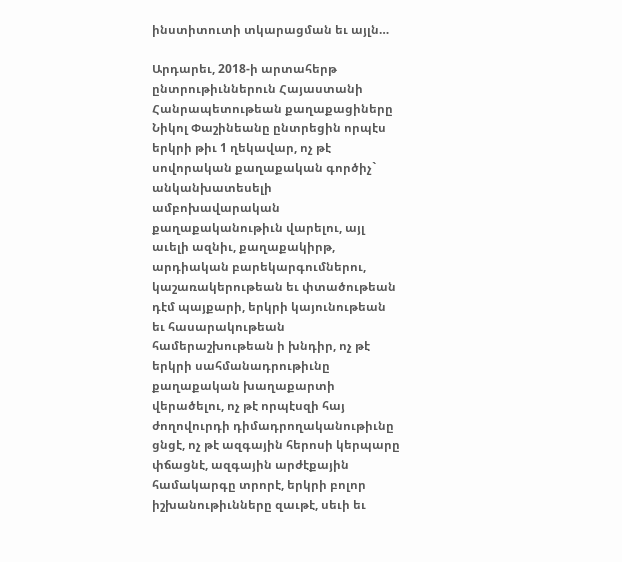ինստիտուտի տկարացման եւ այլն…

Արդարեւ, 2018-ի արտահերթ ընտրութիւններուն Հայաստանի Հանրապետութեան քաղաքացիները Նիկոլ Փաշինեանը ընտրեցին որպէս երկրի թիւ 1 ղեկավար, ոչ թէ սովորական քաղաքական գործիչ` անկանխատեսելի ամբոխավարական քաղաքականութիւն վարելու, այլ աւելի ազնիւ, քաղաքակիրթ, արդիական բարեկարգումներու, կաշառակերութեան եւ փտածութեան դէմ պայքարի, երկրի կայունութեան եւ հասարակութեան համերաշխութեան ի խնդիր, ոչ թէ երկրի սահմանադրութիւնը քաղաքական խաղաքարտի վերածելու, ոչ թէ որպէսզի հայ ժողովուրդի դիմադրողականութիւնը ցնցէ, ոչ թէ ազգային հերոսի կերպարը փճացնէ, ազգային արժէքային համակարգը տրորէ, երկրի բոլոր իշխանութիւնները զաւթէ, սեւի եւ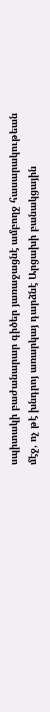սպիտակի բաժանարար գիծեր յառաջացնէ ամբողջ հասարակութեան մէջ, ոչ թէ խնդրոյ առարկայ դարձնէ Արցախի բանակցային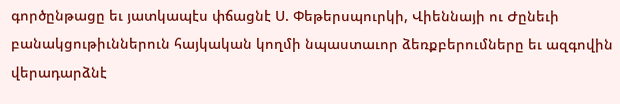գործընթացը եւ յատկապէս փճացնէ Ս. Փեթերսպուրկի, Վիեննայի ու Ժընեւի բանակցութիւններուն հայկական կողմի նպաստաւոր ձեռքբերումները եւ ազգովին վերադարձնէ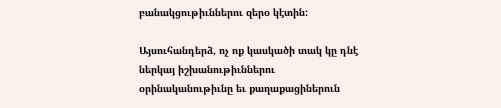բանակցութիւններու զերօ կէտին:

Այսուհանդերձ, ոչ ոք կասկածի տակ կը դնէ ներկայ իշխանութիւններու օրինականութիւնը եւ քաղաքացիներուն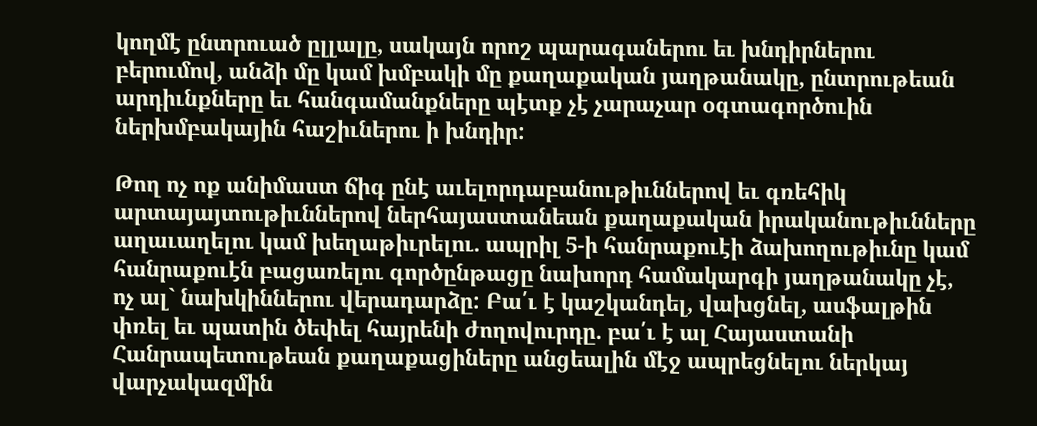կողմէ ընտրուած ըլլալը, սակայն որոշ պարագաներու եւ խնդիրներու բերումով, անձի մը կամ խմբակի մը քաղաքական յաղթանակը, ընտրութեան արդիւնքները եւ հանգամանքները պէտք չէ չարաչար օգտագործուին ներխմբակային հաշիւներու ի խնդիր:

Թող ոչ ոք անիմաստ ճիգ ընէ աւելորդաբանութիւններով եւ գռեհիկ արտայայտութիւններով ներհայաստանեան քաղաքական իրականութիւնները աղաւաղելու կամ խեղաթիւրելու. ապրիլ 5-ի հանրաքուէի ձախողութիւնը կամ հանրաքուէն բացառելու գործընթացը նախորդ համակարգի յաղթանակը չէ, ոչ ալ` նախկիններու վերադարձը: Բա՛ւ է կաշկանդել, վախցնել, ասֆալթին փռել եւ պատին ծեփել հայրենի ժողովուրդը. բա՛ւ է ալ Հայաստանի Հանրապետութեան քաղաքացիները անցեալին մէջ ապրեցնելու ներկայ վարչակազմին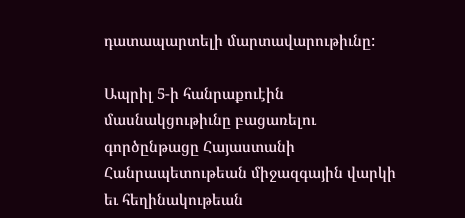դատապարտելի մարտավարութիւնը:

Ապրիլ 5-ի հանրաքուէին մասնակցութիւնը բացառելու գործընթացը Հայաստանի Հանրապետութեան միջազգային վարկի եւ հեղինակութեան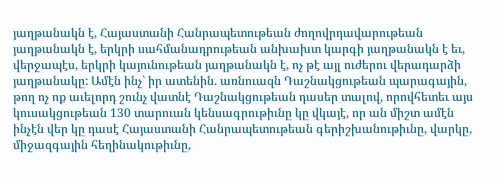յաղթանակն է, Հայաստանի Հանրապետութեան ժողովրդավարութեան յաղթանակն է, երկրի սահմանադրութեան անխախտ կարգի յաղթանակն է եւ, վերջապէս, երկրի կայունութեան յաղթանակն է, ոչ թէ այլ ուժերու վերադարձի յաղթանակը: Ամէն ինչ` իր ատենին. առնուազն Դաշնակցութեան պարագային, թող ոչ ոք աւելորդ շունչ վատնէ Դաշնակցութեան դասեր տալով, որովհետեւ այս կուսակցութեան 130 տարուան կենսագրութիւնը կը վկայէ, որ ան միշտ ամէն ինչէն վեր կը դասէ Հայաստանի Հանրապետութեան գերիշխանութիւնը, վարկը, միջազգային հեղինակութիւնը,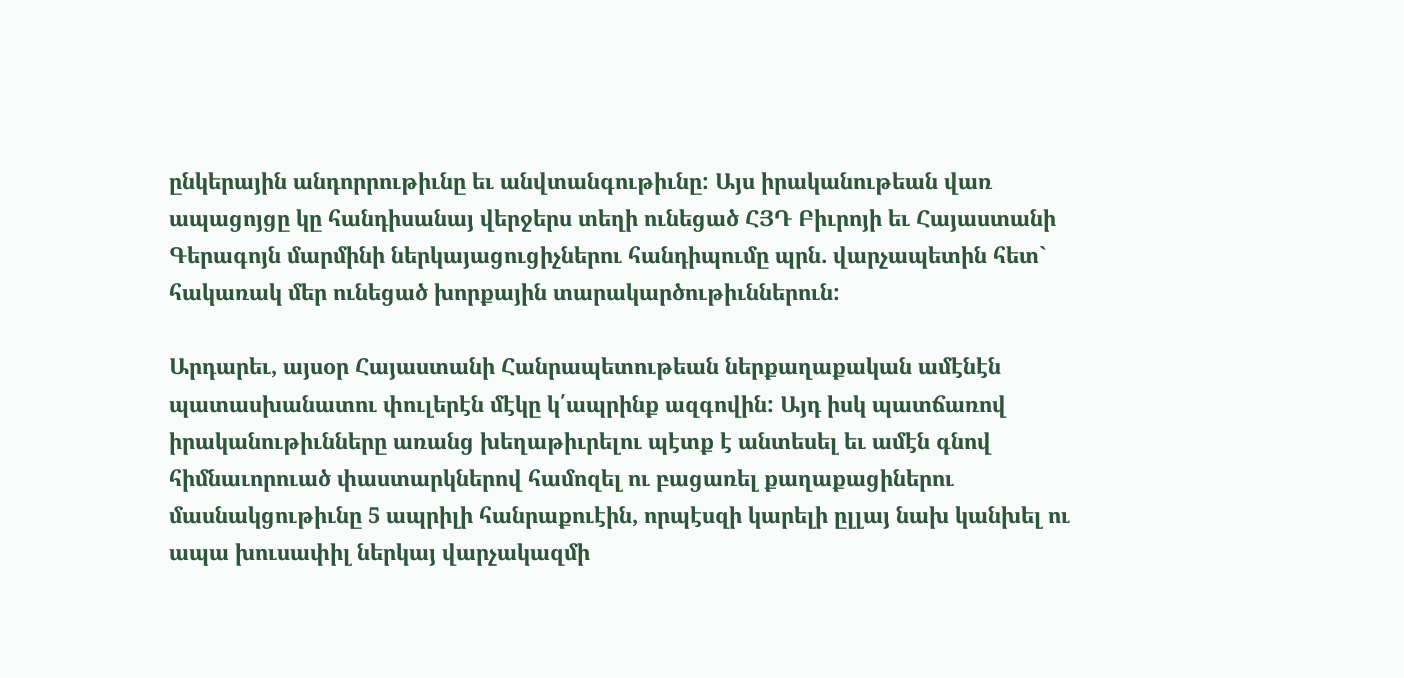ընկերային անդորրութիւնը եւ անվտանգութիւնը: Այս իրականութեան վառ ապացոյցը կը հանդիսանայ վերջերս տեղի ունեցած ՀՅԴ Բիւրոյի եւ Հայաստանի Գերագոյն մարմինի ներկայացուցիչներու հանդիպումը պրն. վարչապետին հետ` հակառակ մեր ունեցած խորքային տարակարծութիւններուն:

Արդարեւ, այսօր Հայաստանի Հանրապետութեան ներքաղաքական ամէնէն պատասխանատու փուլերէն մէկը կ՛ապրինք ազգովին: Այդ իսկ պատճառով իրականութիւնները առանց խեղաթիւրելու պէտք է անտեսել եւ ամէն գնով հիմնաւորուած փաստարկներով համոզել ու բացառել քաղաքացիներու մասնակցութիւնը 5 ապրիլի հանրաքուէին, որպէսզի կարելի ըլլայ նախ կանխել ու ապա խուսափիլ ներկայ վարչակազմի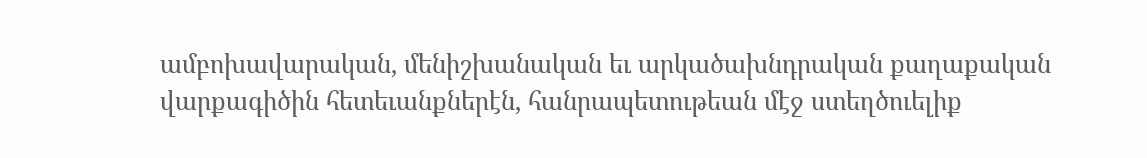ամբոխավարական, մենիշխանական եւ արկածախնդրական քաղաքական վարքագիծին հետեւանքներէն, հանրապետութեան մէջ ստեղծուելիք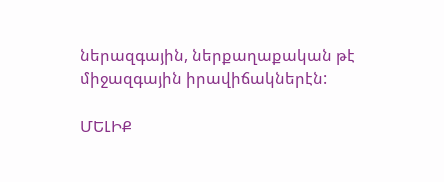ներազգային, ներքաղաքական թէ միջազգային իրավիճակներէն:

ՄԵԼԻՔ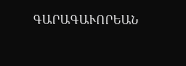ԳԱՐԱԳԱՒՈՐԵԱՆ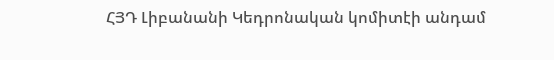ՀՅԴ Լիբանանի Կեդրոնական կոմիտէի անդամ